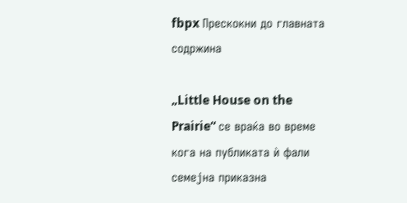fbpx Прескокни до главната содржина

„Little House on the Prairie“ се враќа во време кога на публиката ѝ фали семејна приказна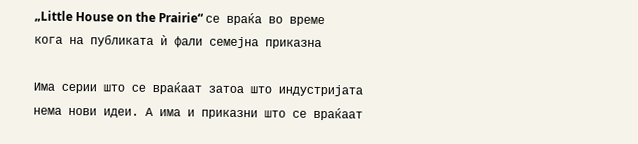„Little House on the Prairie“ се враќа во време кога на публиката ѝ фали семејна приказна

Има серии што се враќаат затоа што индустријата нема нови идеи. А има и приказни што се враќаат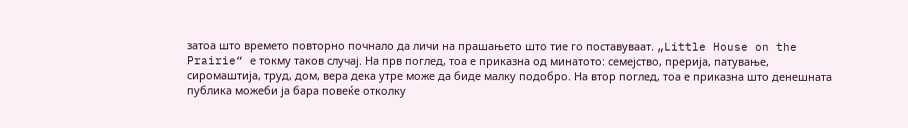затоа што времето повторно почнало да личи на прашањето што тие го поставуваат. „Little House on the Prairie“ е токму таков случај. На прв поглед, тоа е приказна од минатото: семејство, прерија, патување, сиромаштија, труд, дом, вера дека утре може да биде малку подобро. На втор поглед, тоа е приказна што денешната публика можеби ја бара повеќе отколку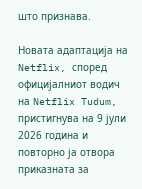што признава.

Новата адаптација на Netflix, според официјалниот водич на Netflix Tudum, пристигнува на 9 јули 2026 година и повторно ја отвора приказната за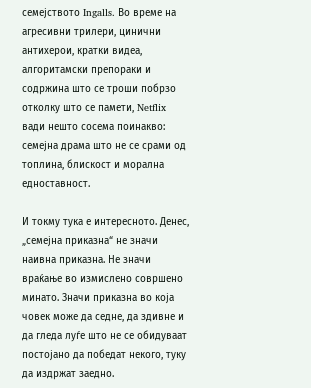семејството Ingalls. Во време на агресивни трилери, цинични антихерои, кратки видеа, алгоритамски препораки и содржина што се троши побрзо отколку што се памети, Netflix вади нешто сосема поинакво: семејна драма што не се срами од топлина, блискост и морална едноставност.

И токму тука е интересното. Денес, „семејна приказна“ не значи наивна приказна. Не значи враќање во измислено совршено минато. Значи приказна во која човек може да седне, да здивне и да гледа луѓе што не се обидуваат постојано да победат некого, туку да издржат заедно.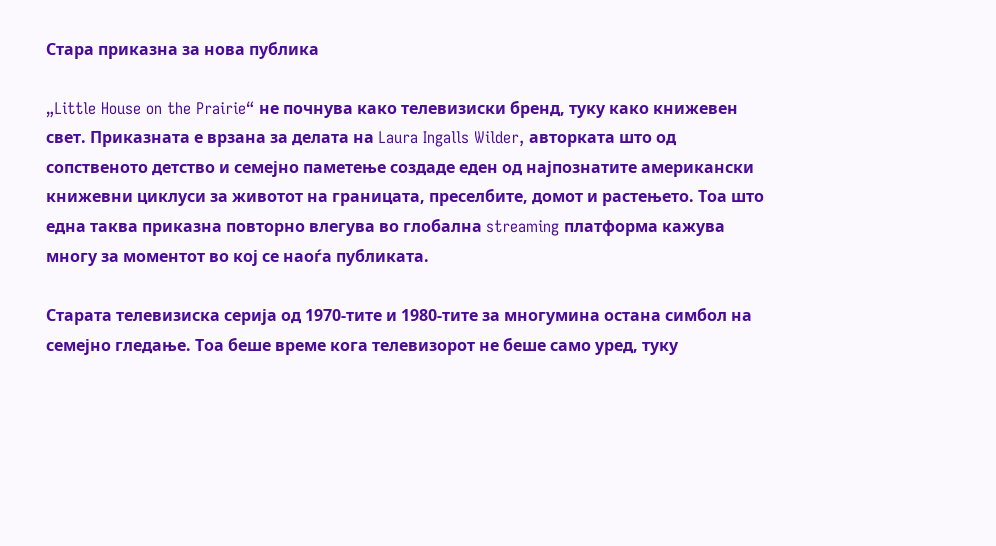Стара приказна за нова публика

„Little House on the Prairie“ не почнува како телевизиски бренд, туку како книжевен свет. Приказната е врзана за делата на Laura Ingalls Wilder, авторката што од сопственото детство и семејно паметење создаде еден од најпознатите американски книжевни циклуси за животот на границата, преселбите, домот и растењето. Тоа што една таква приказна повторно влегува во глобална streaming платформа кажува многу за моментот во кој се наоѓа публиката.

Старата телевизиска серија од 1970-тите и 1980-тите за многумина остана симбол на семејно гледање. Тоа беше време кога телевизорот не беше само уред, туку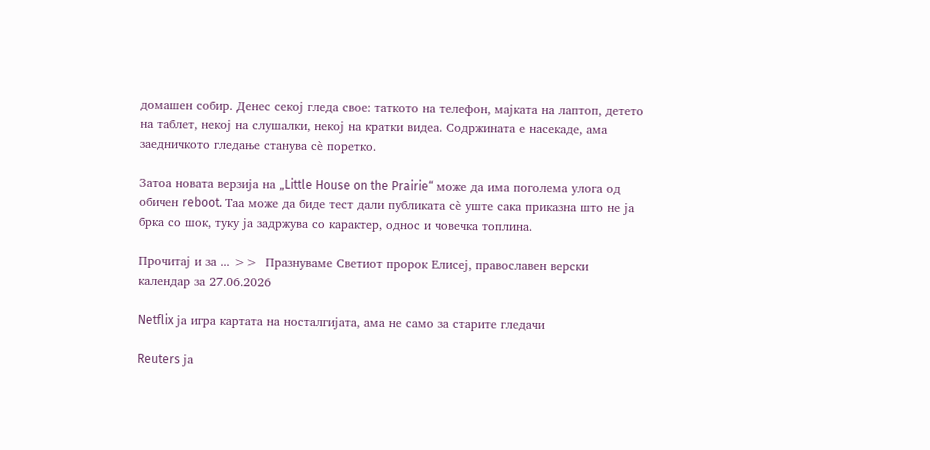домашен собир. Денес секој гледа свое: таткото на телефон, мајката на лаптоп, детето на таблет, некој на слушалки, некој на кратки видеа. Содржината е насекаде, ама заедничкото гледање станува сѐ поретко.

Затоа новата верзија на „Little House on the Prairie“ може да има поголема улога од обичен reboot. Таа може да биде тест дали публиката сѐ уште сака приказна што не ја брка со шок, туку ја задржува со карактер, однос и човечка топлина.

Прочитај и за ... >>  Празнуваме Светиот пророк Елисеј, православен верски календар за 27.06.2026

Netflix ја игра картата на носталгијата, ама не само за старите гледачи

Reuters ја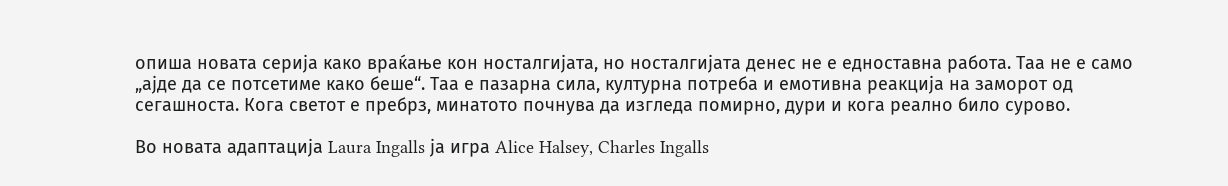опиша новата серија како враќање кон носталгијата, но носталгијата денес не е едноставна работа. Таа не е само „ајде да се потсетиме како беше“. Таа е пазарна сила, културна потреба и емотивна реакција на заморот од сегашноста. Кога светот е пребрз, минатото почнува да изгледа помирно, дури и кога реално било сурово.

Во новата адаптација Laura Ingalls ја игра Alice Halsey, Charles Ingalls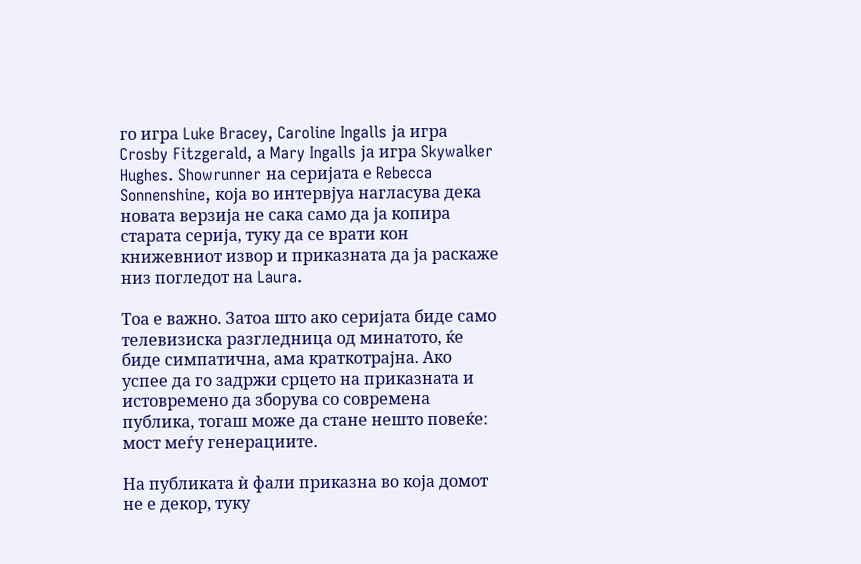го игра Luke Bracey, Caroline Ingalls ја игра Crosby Fitzgerald, а Mary Ingalls ја игра Skywalker Hughes. Showrunner на серијата е Rebecca Sonnenshine, која во интервјуа нагласува дека новата верзија не сака само да ја копира старата серија, туку да се врати кон книжевниот извор и приказната да ја раскаже низ погледот на Laura.

Тоа е важно. Затоа што ако серијата биде само телевизиска разгледница од минатото, ќе биде симпатична, ама краткотрајна. Ако успее да го задржи срцето на приказната и истовремено да зборува со современа публика, тогаш може да стане нешто повеќе: мост меѓу генерациите.

На публиката ѝ фали приказна во која домот не е декор, туку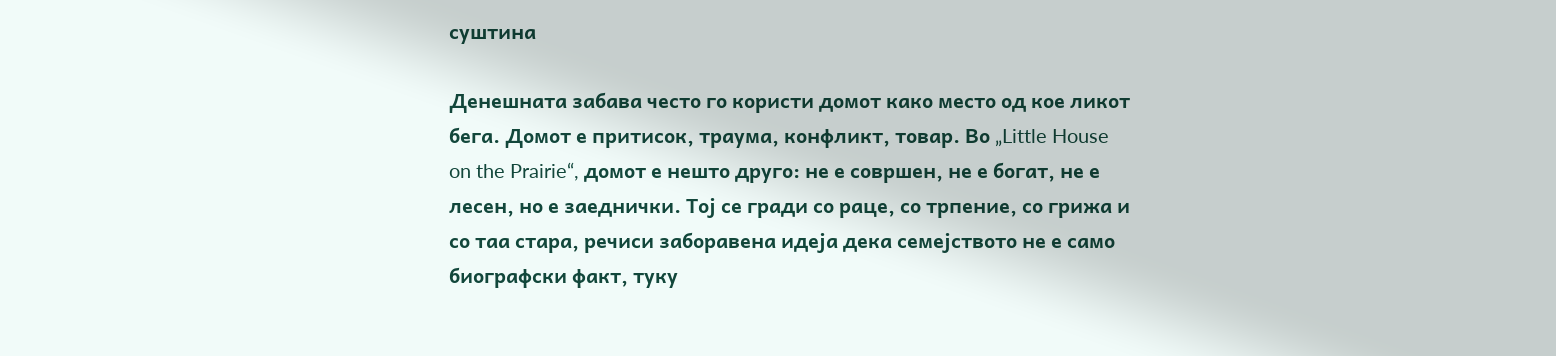суштина

Денешната забава често го користи домот како место од кое ликот бега. Домот е притисок, траума, конфликт, товар. Во „Little House on the Prairie“, домот е нешто друго: не е совршен, не е богат, не е лесен, но е заеднички. Тој се гради со раце, со трпение, со грижа и со таа стара, речиси заборавена идеја дека семејството не е само биографски факт, туку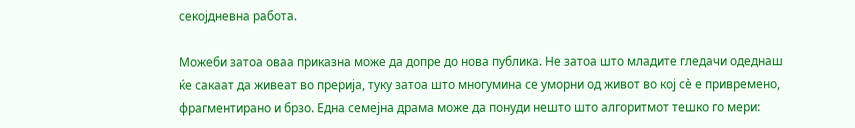секојдневна работа.

Можеби затоа оваа приказна може да допре до нова публика. Не затоа што младите гледачи одеднаш ќе сакаат да живеат во прерија, туку затоа што многумина се уморни од живот во кој сѐ е привремено, фрагментирано и брзо. Една семејна драма може да понуди нешто што алгоритмот тешко го мери: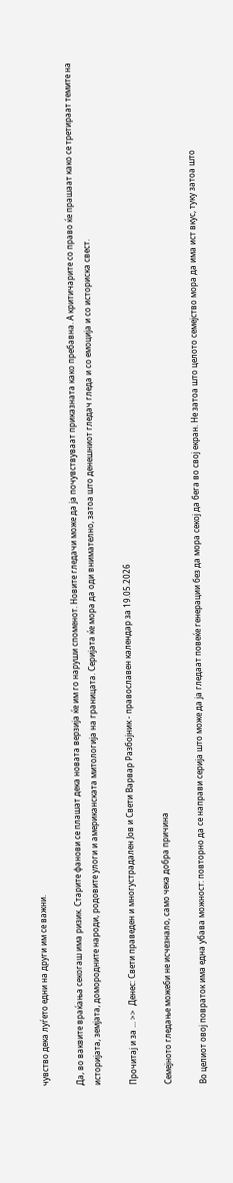чувство дека луѓето едни на други им се важни.

Да, во ваквите враќања секогаш има ризик. Старите фанови се плашат дека новата верзија ќе им го наруши споменот. Новите гледачи може да ја почувствуваат приказната како пребавна. А критичарите со право ќе прашаат како се третираат темите на историјата, земјата, домородните народи, родовите улоги и американската митологија на границата. Серијата ќе мора да оди внимателно, затоа што денешниот гледач гледа и со емоција и со историска свест.

Прочитај и за ... >>  Денес: Свети праведен и многустрадален Јов и Свети Варвар Разбојник - православен календар за 19.05.2026

Семејното гледање можеби не исчезнало, само чека добра причина

Во целиот овој повраток има една убава можност: повторно да се направи серија што може да ја гледаат повеќе генерации без да мора секој да бега во свој екран. Не затоа што целото семејство мора да има ист вкус, туку затоа што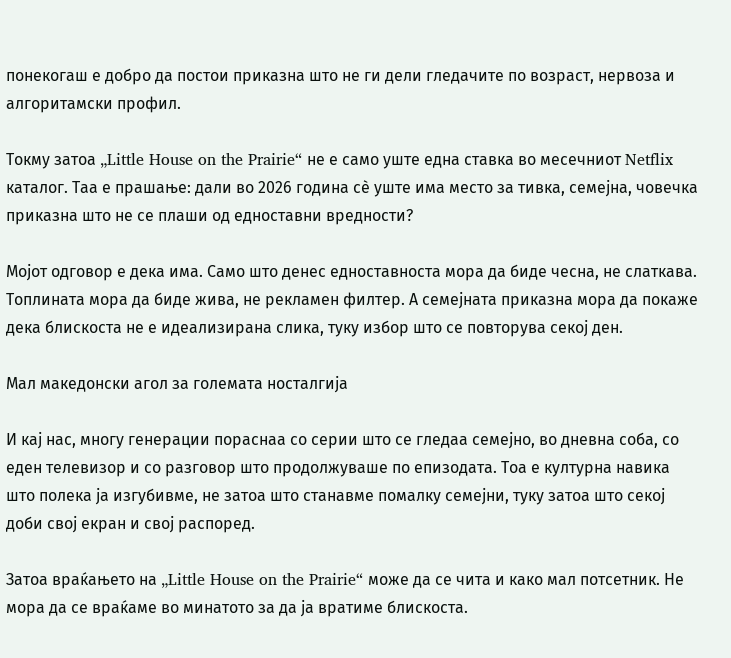понекогаш е добро да постои приказна што не ги дели гледачите по возраст, нервоза и алгоритамски профил.

Токму затоа „Little House on the Prairie“ не е само уште една ставка во месечниот Netflix каталог. Таа е прашање: дали во 2026 година сѐ уште има место за тивка, семејна, човечка приказна што не се плаши од едноставни вредности?

Мојот одговор е дека има. Само што денес едноставноста мора да биде чесна, не слаткава. Топлината мора да биде жива, не рекламен филтер. А семејната приказна мора да покаже дека блискоста не е идеализирана слика, туку избор што се повторува секој ден.

Мал македонски агол за големата носталгија

И кај нас, многу генерации пораснаа со серии што се гледаа семејно, во дневна соба, со еден телевизор и со разговор што продолжуваше по епизодата. Тоа е културна навика што полека ја изгубивме, не затоа што станавме помалку семејни, туку затоа што секој доби свој екран и свој распоред.

Затоа враќањето на „Little House on the Prairie“ може да се чита и како мал потсетник. Не мора да се враќаме во минатото за да ја вратиме блискоста.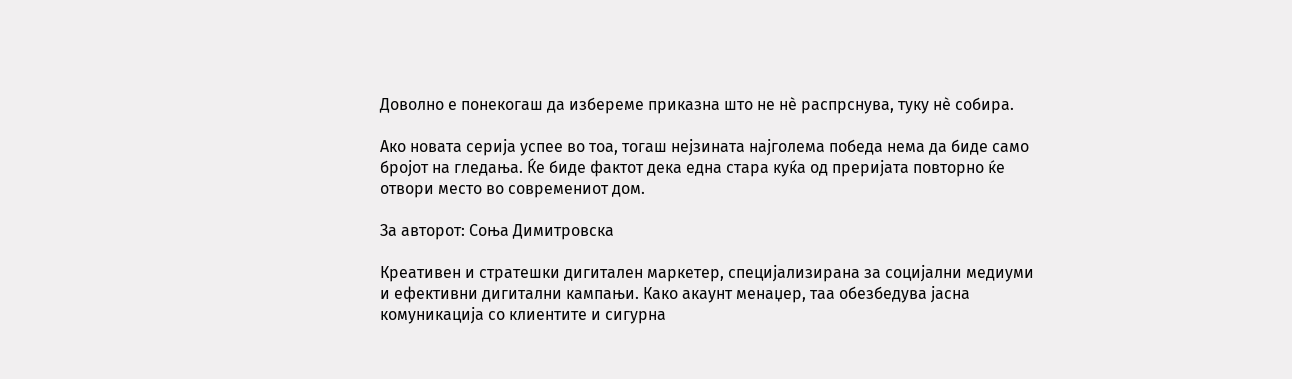Доволно е понекогаш да избереме приказна што не нѐ распрснува, туку нѐ собира.

Ако новата серија успее во тоа, тогаш нејзината најголема победа нема да биде само бројот на гледања. Ќе биде фактот дека една стара куќа од преријата повторно ќе отвори место во современиот дом.

За авторот: Соња Димитровска

Креативен и стратешки дигитален маркетер, специјализирана за социјални медиуми и ефективни дигитални кампањи. Како акаунт менаџер, таа обезбедува јасна комуникација со клиентите и сигурна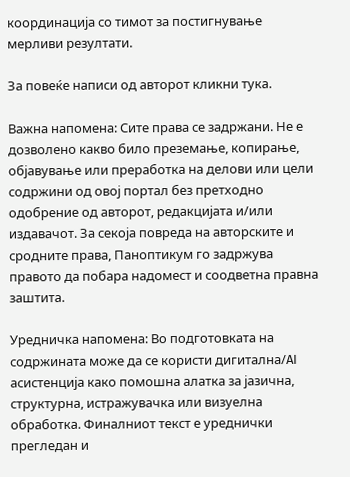координација со тимот за постигнување мерливи резултати.

За повеќе написи од авторот кликни тука.

Важна напомена: Сите права се задржани. Не е дозволено какво било преземање, копирање, објавување или преработка на делови или цели содржини од овој портал без претходно одобрение од авторот, редакцијата и/или издавачот. За секоја повреда на авторските и сродните права, Паноптикум го задржува правото да побара надомест и соодветна правна заштита.

Уредничка напомена: Во подготовката на содржината може да се користи дигитална/AI асистенција како помошна алатка за јазична, структурна, истражувачка или визуелна обработка. Финалниот текст е уреднички прегледан и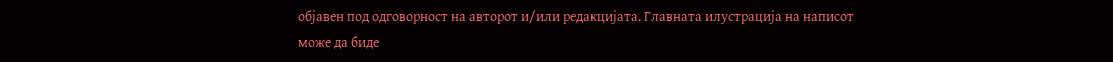објавен под одговорност на авторот и/или редакцијата. Главната илустрација на написот може да биде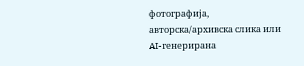фотографија, авторска/архивска слика или AI-генерирана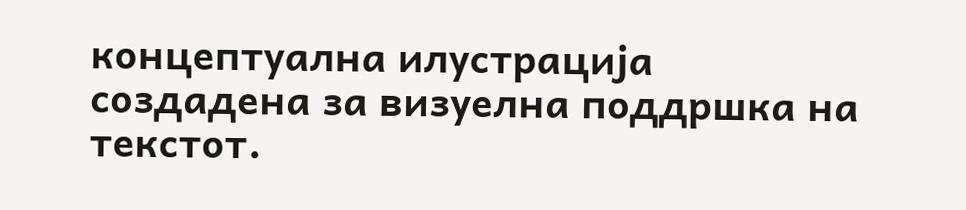концептуална илустрација создадена за визуелна поддршка на текстот.